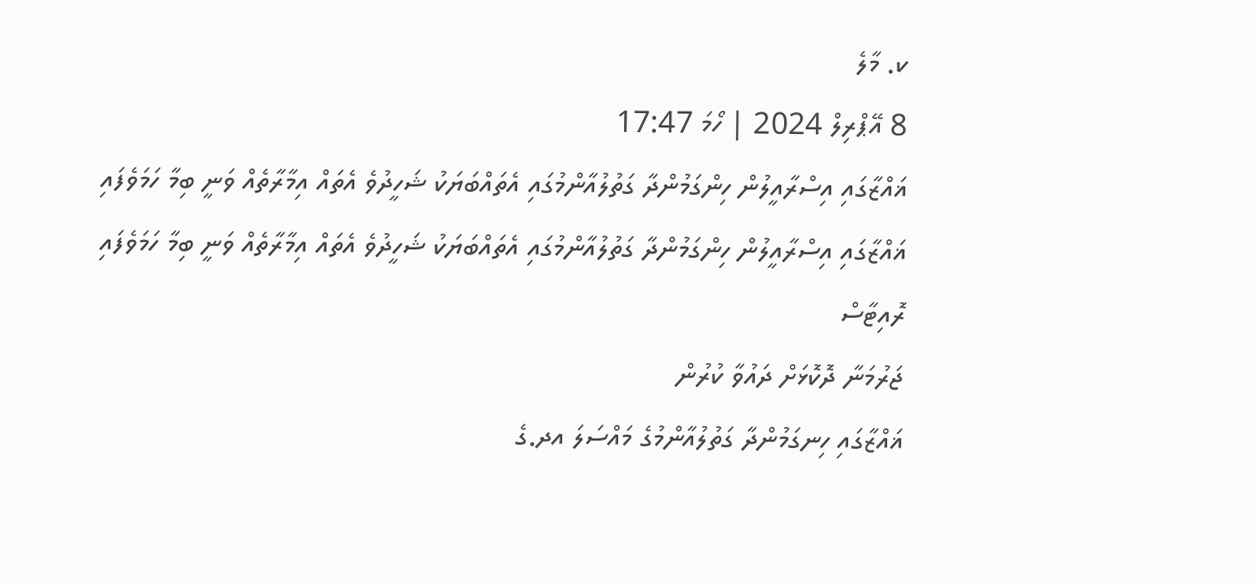ކ. މާލެ
8 އޭޕްރިލް 2024 | ހޯމަ 17:47
ޣައްޒާގައި އިސްރާއީލުން ހިންގަމުންދާ ގަތުލުއާންމުގައި އެތައްބަޔަކު ޝަހީދުވެ އެތައް އިމާރާތެއް ވަނީ ބިމާ ހަމަވެފައި
ޣައްޒާގައި އިސްރާއީލުން ހިންގަމުންދާ ގަތުލުއާންމުގައި އެތައްބަޔަކު ޝަހީދުވެ އެތައް އިމާރާތެއް ވަނީ ބިމާ ހަމަވެފައި
ރޮއިޓާސް
ޖަރުމަނާ ދޮކޮޅަށް ދައުވާ ކުރުން
ޣައްޒާގައި ހިނގަމުންދާ ގަތުލުއާންމުގެ މައްސަލަ އދ.ގެ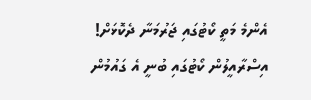އެންމެ މަތީ ކޯޓުގައި ޖަރުމަނާ ދެކޮޅަށް!
އިސްރާއީލުން ކޯޓުގައި ބުނީ އެ ގައުމުން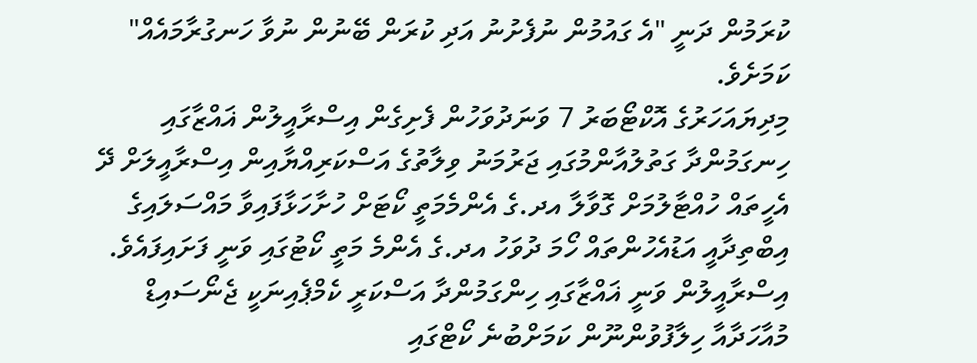ކުރަމުން ދަނީ "އެ ގައުމުން ނުފެށުނު އަދި ކުރަން ބޭނުން ނުވާ ހަނގުރާމައެއް" ކަމަށެވެ.
މިދިޔައަހަރުގެ އޮކްޓޯބަރު 7 ވަނަދުވަހުން ފެށިގެން އިސްރާއީލުން ޣައްޒާގައި ހިނގަމުންދާ ގަތުލުއާންމުގައި ޖަރުމަނު ވިލާތުގެ އަސްކަރިއްޔާއިން އިސްރާއީލަށް ދޭ އެހީތައް ހުއްޓާލުމަށް ގޮވާލާ އދ.ގެ އެންމެމަތީ ކޯޓަށް ހުށާހަޅާފައިވާ މައްސަލައިގެ އިބްތިދާއީ އަޑުއެހުންތައް ހޯމަ ދުވަހު އދ.ގެ އެންމެ މަތީ ކޯޓުގައި ވަނީ ފަށައިފައެވެ.
އިސްރާއީލުން ވަނީ ޣައްޒާގައި ހިންގަމުންދާ އަސްކަރީ ކެމްޕެއިނަކީ ޖެނޯސައިޑް މުއާހަދާއާ ހިލާފުވުންނޫން ކަމަށްބުނެ ކޯޓްގައި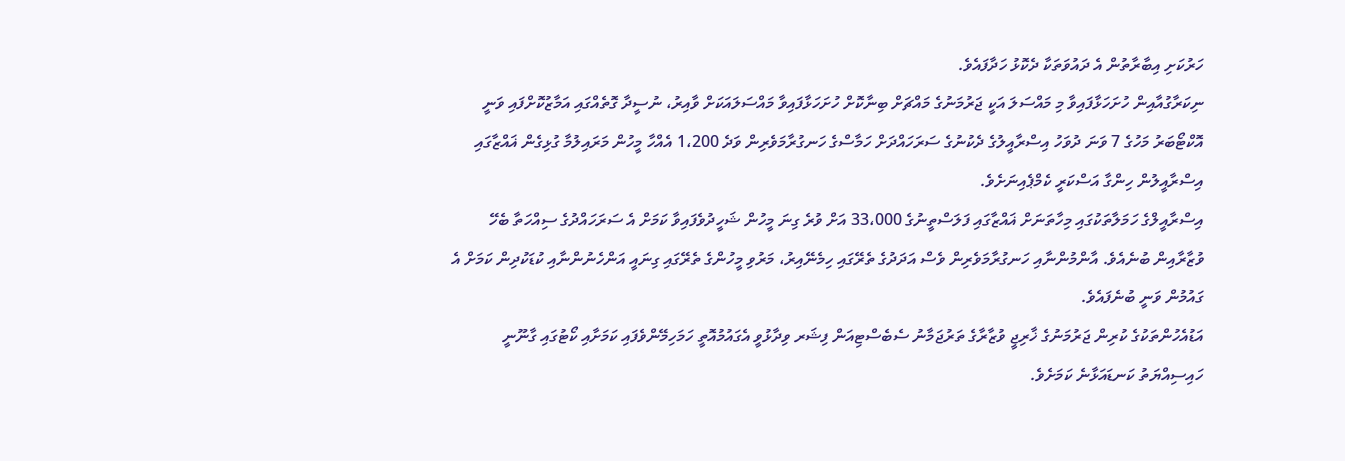ހަރުކަށި އިބާރާތުން އެ ދައުވަތަކާ ދެކޮޅު ހަދާފައެވެ.
ނިކަރާގުއާއިން ހުށަހަޅާފައިވާ މި މައްސަލަ އަކީ ޖަރުމަނުގެ މައްޗަށް ބިނާކޮށް ހުށަހަޅާފައިވާ މައްސަލައަކަށް ވާއިރު، ނުސީދާ ގޮތެއްގައި އަމާޒުކޮށްފައި ވަނީ އޮކްޓޯބަރު މަހުގެ 7 ވަނަ ދުވަހު އިސްރާއީލުގެ ދެކުނުގެ ސަރަހައްދަށް ހަމާސްގެ ހަނގުރާމަވެރިން ވަދެ 1،200 އެއްހާ މީހުން މަރައިލުމާ ގުޅިގެން ޣައްޒާގައި އިސްރާއީލުން ހިންގާ އަސްކަރީ ކެމްޕެއިނަށެވެ.
އިސްރާއީލްގެ ހަމަލާތަކުގައި މިހާތަނަށް ޣައްޒާގައި ފަލަސްތީނުގެ 33،000 އަށް ވުރެ ގިނަ މީހުން ޝަހީދުވެފައިވާ ކަމަށް އެ ސަރަހައްދުގެ ސިއްހަތާ ބެހޭ ވުޒާރާއިން ބުނެއެވެ. އާންމުންނާއި ހަނގުރާމަވެރިން ވެސް އަދަދުގެ ތެރޭގައި ހިމެނޭއިރު، މަރުވި މީހުންގެ ތެރޭގައި ގިނައީ އަންހެނުންނާއި ކުޑަކުދިން ކަމަށް އެ ގައުމުން ވަނީ ބުނެފައެވެ.
އަޑުއެހުންތަކުގެ ކުރިން ޖަރުމަނުގެ ޚާރިޖީ ވުޒާރާގެ ތަރުޖަމާނު ސެބެސްޓިއަން ފިޝަރ ވިދާޅުވީ އެގައުމުއޮތީ ހަމަހިމޭންވެފައި ކަމަށާއި ކޯޓުގައި ގާނޫނީ ހައިސިއްޔަތު ކަނޑައަޅާނެ ކަމަށެވެ.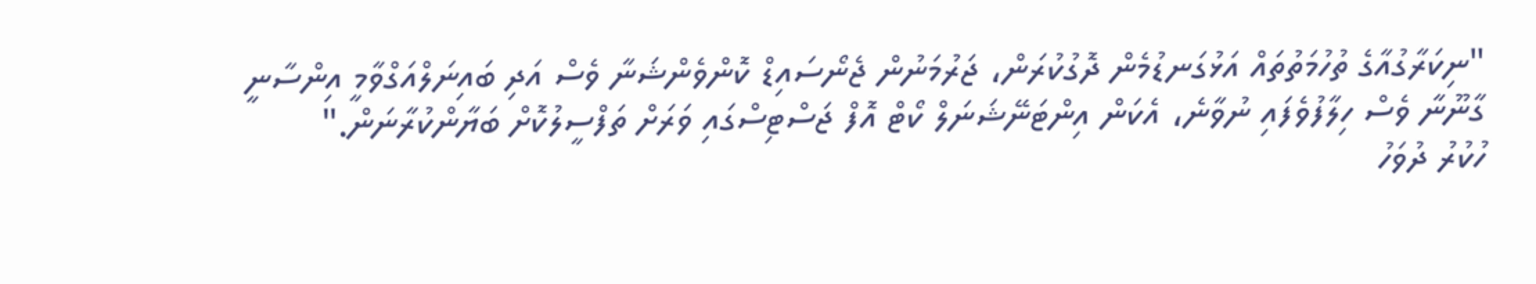"ނިކަރާގުއާގެ ތުހުމަތުތައް އަޅުގަނޑުމެން ދޮގުކުރަން، ޖަރުމަނުން ޖެނޯސައިޑް ކޮންވެންޝަނާ ވެސް އަދި ބައިނަލްއަގްވާމީ އިންސާނީ ގާނޫނާ ވެސް ހިލާފުވެފައި ނުވާނެ، އެކަން އިންޓަނޭޝަނަލް ކޯޓް އޮފް ޖަސްޓިސްގައި ވަރަށް ތަފްސީލުކޮށް ބަޔާންކުރާނަން."
ހުކުރު ދުވަހު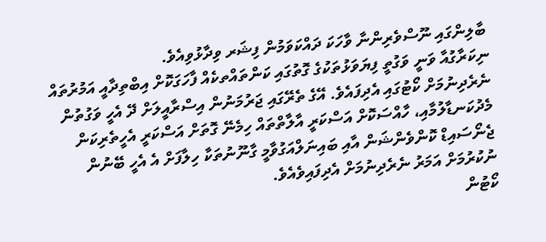ބާލިންގައި ނޫސްވެރިންނާ ވާހަކަ ދައްކަވަމުން ފިޝަރ ވިދާޅުވިއެވެ.
ނިކަރާގުއާ ވަނީ ވަގުތީ ފިޔަވަޅުތަކުގެ ގޮތުގައި ކަންތައްތކެއް ފާހަގަކޮށް އިބްތިދާއީ އަމުރުތައް ނެރެދިނުމަށް ކޯޓުގައި އެދިފައެވެ. އޭގެ ތެރޭގައި ޖަރުމަނުން އިސްރާއީލަށް ދޭ އެހީ ވަގުތުން މެދުކަނޑާލުމާއި، ހާއްސަކޮށް އަސްކަރީ އާލާތްތައް ހިމެނޭ ގޮތަށް އަސްކަރީ އެހީތެރިކަން ޖެނޯސައިޑް ކޮންވެންޝަން އާއި ބައިނަލްއަގުވާމީ ގާނޫނުތަކާ ހިލާފަށް އެ އެހީ ބޭނުން ނުކުރުމަށް އަމަރު ނެރެދިނުމަށް އެދިފައިވެއެވެ.
ކޯޓުން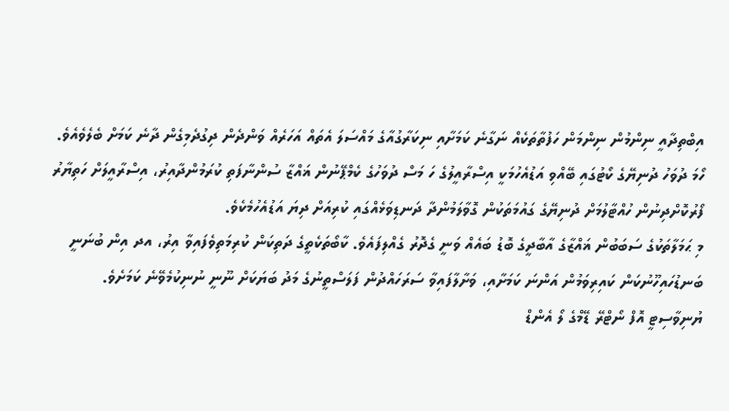އިބްތިދާއީ ނިންމުން ނިންމަން ހަފުތާތަކެއް ނަގާނެ ކަމަށާއި ނިކަރާގުއާގެ މައްސަލަ އެތައް އަހަރެއް ވަންދެން ދިގުދެމިގެން ދާނެ ކަމަށް ބެލެވެއެވެ.
ހޯމަ ދުވަހު ދުނިޔޭގެ ކޯޓުގައި ބޭއްވި އަޑުއެހުމަކީ އިސްރާއީލުގެ ހަ މަސް ދުވަހުގެ ކެމްޕޭނުން ޣައްޒާ ސުންނާފަތި ކުރަމުންދާއިރު، އިސްރާއީލަށް ހަތިޔާރު ފޯރުކޮށްދިނުން ހުއްޓާލުމަށް ދުނިޔޭގެ ގައުމަތަކުން ގޮވާލަމުންދާ ދަނޑިވަޅެއްގައި ކުރިއަށް ދިޔަ އަޑުއެހުމެކެވެ.
މި ޙަމަލާތަކުގެ ސަބަބުން ޣައްޒާގެ އާބާދީގެ ބޮޑު ބައެއް ވަނީ ގެދޮރު ގެއްލިފައެވެ. ކާބޯތަކެތީގެ ދަތިކަން ކުރިމަތިވެފައިވާ އިރު، އދ އިން ބުނަނީ ބަނޑުހައިހޫނުކަން ކައިރިވަމުން އަންނަ ކަމަށާއި، ވަށާލާފައިވާ ސަރަހައްދުން ފަލަސްތީނުގެ މަދު ބަޔަކަށް ނޫނީ ނުނިކުމެވޭނެ ކަމަށެވެ.
ޔުނިވާސިޓީ އޮފް ނޯޓްރޭ ޑޭމްގެ ލޯ އެންޑް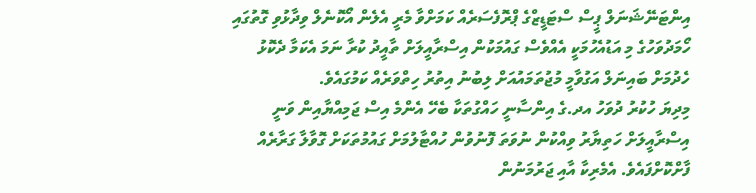އިންޓަނޭޝަނަލް ޕީސް ސްޓަޑީޒްގެ ޕްރޮފެސަރެއް ކަމަށްވާ މެރީ އެލެން އޯކޮނެލް ވިދާޅުވި ގޮތުގައި ހޯމަދުވަހުގެ މި އަޑުއެހުމަކީ އެއްވެސް ގައުމަކުން އިސްރާއީލަށް ތާއީދު ކުރާ ނަމަ އެކަމާ ދެކޮޅު ހެދުމަށް ބައިނަލް އަގުވާމީ މުޖުތަމައުއަށް ލިބުނު އިތުރު ހިތްވަރެއް ކަމުގައެވެ.
މިދިޔަ ހުކުރު ދުވަހު އދ.ގެ އިންސާނީ ހައްގުތަކާ ބެހޭ އެންމެ އިސް ޖަމިއްޔާއިން ވަނީ އިސްރާއީލަށް ހަތިޔާރު ވިއްކުން ނުވަތަ ފޮނުވުން ހުއްޓާލުމަށް ގައުމުތަކަށް ގޮވާލާ ގަރާރެއް ފާށްކޮށްފައެވެ. އެމެރިކާ އާއި ޖަރުމަނުން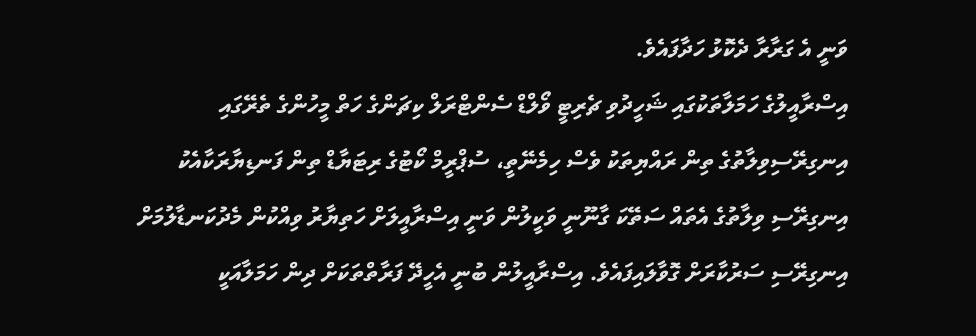ވަނީ އެ ގަރާރާ ދެކޮޅު ހަދާފައެވެ.
އިސްރާއީލުގެ ހަމަލާތަކުގައި ޝަހީދުވި ޗެރިޓީ ވޯލްޑް ސެންޓްރަލް ކިޗަންގެ ހަތް މީހުންގެ ތެރޭގައި އިނގިރޭސިވިލާތުގެ ތިން ރައްޔިތަކު ވެސް ހިމެނޭތީ، ސުޕްރީމް ކޯޓުގެ ރިޓަޔާޑް ތިން ފަނޑިޔާރަކާއެކު އިނގިރޭސި ވިލާތުގެ އެތައް ސަތޭކަ ގާނޫނީ ވަކީލުން ވަނީ އިސްރާއީލަށް ހަތިޔާރު ވިއްކުން މެދުކަނޑާލުމަށް އިނގިރޭސި ސަރުކާރަށް ގޮވާލައިފައެވެ. އިސްރާއީލުން ބުނީ އެހީދޭ ފަރާތްތަކަށް ދިން ހަމަލާއަކީ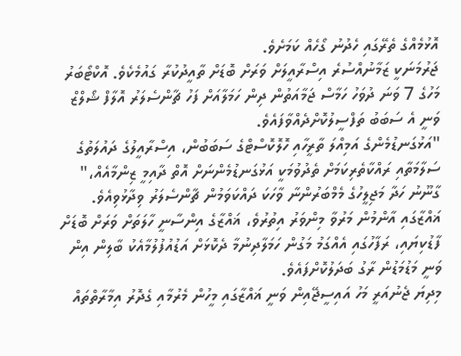އޮޅުމެއްގެ ތެރޭގައި ހެދުނު ގޯހެއް ކަމަށެވެ.
ޖަރުމަނަކީ ޒަމާނުއްސުރެ އިސްރާއީލަށް ވަރަށް ބޮޑަށް ތާއީދުކުރާ ގައުމެކެވެ. އޮކްޓޯބަރު މަހުގެ 7 ވަނަ ދުވަހު ހަމާސް ޖަމާއަތުން ދިން ހަމަލާއަށް ފަހު ޗާންސެލަރު އޮލާފް ޝޯލްޒް ވަނީ އެ ސަބަބު ތަފްސީލުކޮށްދެއްވާފައެވެ.
"އަޅުގަނޑުމެންގެ އަމިއްލަ ތާރީހާއި ހޮލޮކޮސްޓްގެ ސަބަބުން، އިސްރާއީލުގެ ދައުލަތުގެ ސަލާމަތާއި ރައްކާތެރިކަމަށް ތެދުވުމަކީ އަޅުގަނޑުމެންނަށް އޮތް ދާއިމީ ޒިންމާއެއް،"
ގާނޫނު ހަދާ މަޖިލީހުގެ މެމްބަރުންނާ ވާހަކަ ދައްކަވަމުން ޗާންސެލަރު ވިދާޅުވިއެވެ.
ޣައްޒާގައި އާންމުން މަރުވާ މިންވަރު އިތުރުވެ، ޣައްޒާގެ އިންސާނީ ހާލަތަށް ވަރަށް ބޮޑަށް ފާޑުކިޔައި، ރަފާހުގައި އެއްގަމު މަގުން ހަމަލާދިނުމާ ދެކޮޅަށް އަޑުއުފުލުމާއެކު ބާލިން އިން ވަނީ މަޑުމަޑުން ރާގު ބަދަލުކޮށްފައެވެ.
މިދިޔަ ޖެނުއަރީ މަހު އައިސީޖޭއިން ވަނީ ޣައްޒާގައި މީހުން މެރުމާއި ގެދޮރު އިމާރާތްތައް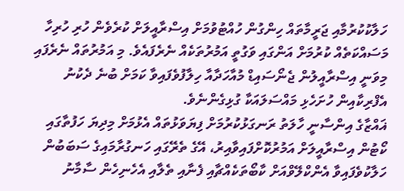ހަލާކުކުރުމާއި ޖަރީމާތައް ހިންގުން ހުއްޓުވުމަށް އިސްރާއީލަށް ކުރެވެން ހުރި ހުރިހާ މަސައްކަތެއް ކުރުމަށް އަންގައި ވަގުތީ އަމުރުތަކެއް ނެރެފައެވެ. މި އަމުރުތައް ނެރެފައި މިވަނީ އިސްރާއީލުން ޖެނޯސައިޑް މުއާހަދާއާ ހިލާފުވެފައިވާ ކަމަށް ބުނެ ދެކުނު އެފްރިކާއިން ހުށަހެޅި މައްސަލައަކާ ގުޅިގެންނެވެ.
ޣައްޒާގެ އިންސާނީ ހާލަތު ރަނގަޅުކުރުމަށް ފިޔަވަޅުތައް އެޅުމަށް މިދިޔަ ހަފުތާގައި ކޯޓުން އިސްރާއީލަށް އަމުރުކޮށްފައިވާއިރު، އޭގެ ތެރޭގައި ހަނގުރާމައިގެ ސަބަބުން ހަލާކުވެފައިވާ އެންކްލޭވްއަށް ކާބޯތަކެއްޗާއި ފެނާއި ތެލާއި އެހެނިހެން ސާމާނު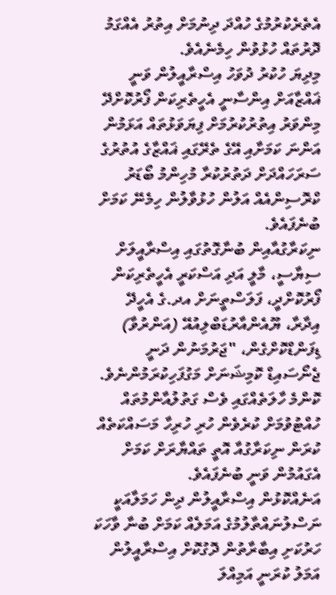އެތެރެކުރުމުގެ ހުއްދަ ދިނުމަށް އިތުރު އެއްގަމު ދޮރުތައް ހުޅުވުން ހިމެނެއެވެ.
މިދިޔަ ހުކުރު ދުވަހު އިސްރާއީލުން ވަނީ ޣައްޒާއަށް އިންސާނީ އެހީތެރިކަން ފޯރުކޮށްދޭ މިންވަރު އިތުރުކުރުމަށް ފިޔަވަޅުތައް އަޅަމުން އަންނަ ކަމަށާއި އޭގެ ތެރޭގައި ޣައްޒާގެ އުތުރުގެ ސަރަހައްދަށް ދަތުރުކުރާ މުހިންމު ބޯޑަރު ކްރޮސިންއެއް އަލުން ހުޅުވާލުން ހިމެނޭ ކަމަށް ބުނެފައެވެ.
ނިކަރާގުއާއިން ބުނާގޮތުގައި އިސްރާއީލަށް ސިޔާސީ، މާލީ އަދި އަސްކަރީ އެހީތެރިކަން ފޯރުކޮށްދީ، ފަލަސްތީނަށް އދ.ގެ އެހީދޭ އިދާރާ، ޔޫއެންއާރުޑަބްލިއުއޭ (އަންރުވާ) ޑިފަންޑްކޮށްގެން، "ޖަރުމަނުން ދަނީ ޖެނޯސައިޑް ކޮމިޝަނަށް މަގުފަހިކުރަމުންނެވެ. ކޮންމެ ހާލަތެއްގައި ވެސް ގަތުލުއާންމުތައް ހުއްޓުވުމަށް ކުރެވެން ހުރި ހުރިހާ މަސައްކަތެއް ކުރަން ނިކަރާގުއާ އޮތީ ތައްޔާރަށް ކަމަށް އެގައުމުން ވަނީ ބުނެފައެވެ.
އަނެއްކޮޅުން އިސްރާއީލުން ދިން ހަމަލާއަކީ ނަސްލުނައްތާލުމުގެ އަމަލެއް ކަމަށް ބުނާ ވާހަކަ ހަރުކަށި އިބާރާތުން ދޮގުކޮށް އިސްރާއީލުން އަމަލު ކުރަނީ އަމިއްލަ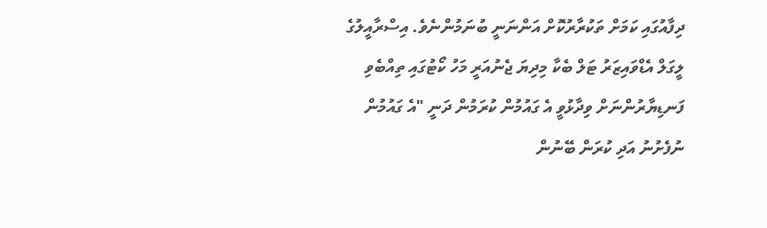ދިފާއުގައި ކަމަށް ތަކުރާރުކޮށް އަންނަނީ ބުނަމުންނެވެ. އިސްރާއީލުގެ ލީގަލް އެޑްވައިޒަރު ޓަލް ބެކާ މިދިޔަ ޖެނުއަރީ މަހު ކޯޓުގައި ތިއްބެވި ފަނޑިޔާރުންނަށް ވިދާޅުވީ އެ ގައުމުން ކުރަމުން ދަނީ "އެ ގައުމުން ނުފެށުނު އަދި ކުރަން ބޭނުން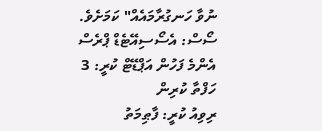ނުވާ ހަނގުރާމައެއް" ކަމަށެވެ.
ސޯސް: އެސޯސިއޭޓެޑް ޕްރެސް
އެންމެ ފަހުން އަޕްޑޭޓް ކުރީ: 3 ހަފްތާ ކުރިން
ރިވިއު ކުރީ: ފާޠިމަތު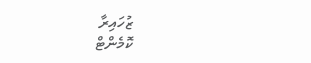ޒުހައިރާ
ކޮމެންޓް